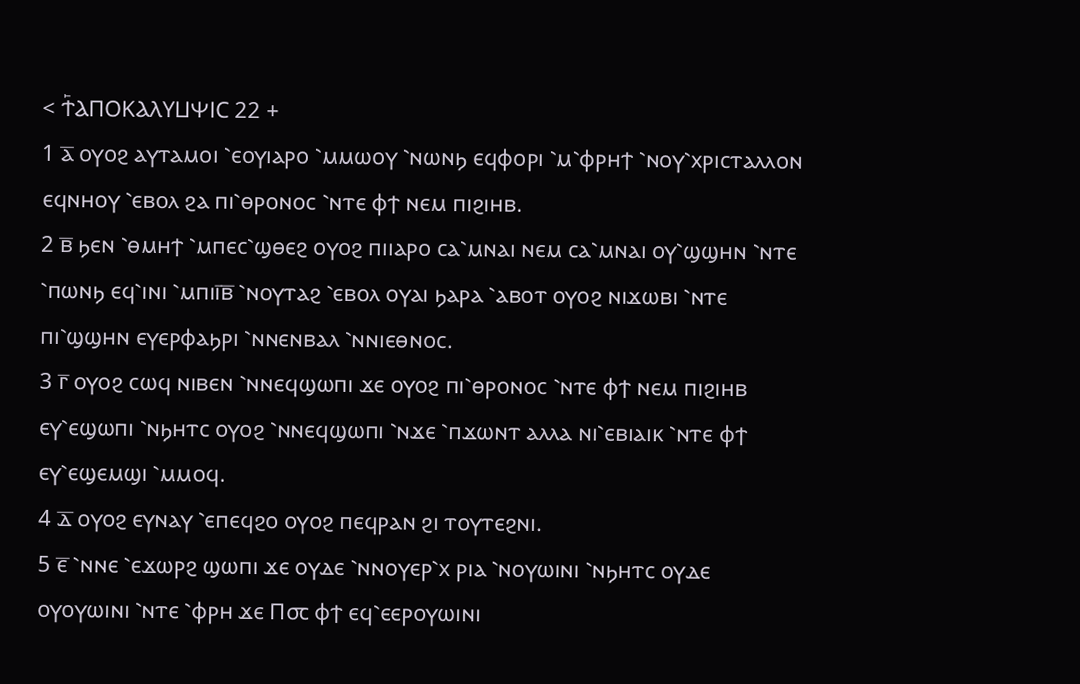< Ϯ⳰ⲀⲠⲞⲔⲀⲖⲨⳘⲮⲒⲤ 22 +
1 ⲁ̅ ⲟⲩⲟϩ ⲁⲩⲧⲁⲙⲟⲓ ⳿ⲉⲟⲩⲓⲁⲣⲟ ⳿ⲙⲙⲱⲟⲩ ⳿ⲛⲱⲛϧ ⲉϥⲫⲟⲣⲓ ⳿ⲙ⳿ⲫⲣⲏϯ ⳿ⲛⲟⲩ⳿ⲭⲣⲓⲥⲧⲁⲗⲗⲟⲛ ⲉϥⲛⲏⲟⲩ ⳿ⲉⲃⲟⲗ ϩⲁ ⲡⲓ⳿ⲑⲣⲟⲛⲟⲥ ⳿ⲛⲧⲉ ⲫϯ ⲛⲉⲙ ⲡⲓϩⲓⲏⲃ.
2 ⲃ̅ ϧⲉⲛ ⳿ⲑⲙⲏϯ ⳿ⲙⲡⲉⲥ⳿ϣⲑⲉϩ ⲟⲩⲟϩ ⲡⲓⲓⲁⲣⲟ ⲥⲁ⳿ⲙⲛⲁⲓ ⲛⲉⲙ ⲥⲁ⳿ⲙⲛⲁⲓ ⲟⲩ⳿ϣϣⲏⲛ ⳿ⲛⲧⲉ ⳿ⲡⲱⲛϧ ⲉϥ⳿ⲓⲛⲓ ⳿ⲙⲡⲓⲓ̅ⲃ̅ ⳿ⲛⲟⲩⲧⲁϩ ⳿ⲉⲃⲟⲗ ⲟⲩⲁⲓ ϧⲁⲣⲁ ⳿ⲁⲃⲟⲧ ⲟⲩⲟϩ ⲛⲓϫⲱⲃⲓ ⳿ⲛⲧⲉ ⲡⲓ⳿ϣϣⲏⲛ ⲉⲩⲉⲣⲫⲁϧⲣⲓ ⳿ⲛⲛⲉⲛⲃⲁⲗ ⳿ⲛⲛⲓⲉⲑⲛⲟⲥ.
3 ⲅ̅ ⲟⲩⲟϩ ⲥⲱϥ ⲛⲓⲃⲉⲛ ⳿ⲛⲛⲉϥϣⲱⲡⲓ ϫⲉ ⲟⲩⲟϩ ⲡⲓ⳿ⲑⲣⲟⲛⲟⲥ ⳿ⲛⲧⲉ ⲫϯ ⲛⲉⲙ ⲡⲓϩⲓⲏⲃ ⲉⲩ⳿ⲉϣⲱⲡⲓ ⳿ⲛϧⲏⲧⲥ ⲟⲩⲟϩ ⳿ⲛⲛⲉϥϣⲱⲡⲓ ⳿ⲛϫⲉ ⳿ⲡϫⲱⲛⲧ ⲁⲗⲗⲁ ⲛⲓ⳿ⲉⲃⲓⲁⲓⲕ ⳿ⲛⲧⲉ ⲫϯ ⲉⲩ⳿ⲉϣⲉⲙϣⲓ ⳿ⲙⲙⲟϥ.
4 ⲇ̅ ⲟⲩⲟϩ ⲉⲩⲛⲁⲩ ⳿ⲉⲡⲉϥϩⲟ ⲟⲩⲟϩ ⲡⲉϥⲣⲁⲛ ϩⲓ ⲧⲟⲩⲧⲉϩⲛⲓ.
5 ⲉ̅ ⳿ⲛⲛⲉ ⳿ⲉϫⲱⲣϩ ϣⲱⲡⲓ ϫⲉ ⲟⲩⲇⲉ ⳿ⲛⲛⲟⲩⲉⲣ⳿ⲭ ⲣⲓⲁ ⳿ⲛⲟⲩⲱⲓⲛⲓ ⳿ⲛϧⲏⲧⲥ ⲟⲩⲇⲉ ⲟⲩⲟⲩⲱⲓⲛⲓ ⳿ⲛⲧⲉ ⳿ⲫⲣⲏ ϫⲉ Ⲡ⳪ ⲫϯ ⲉϥ⳿ⲉⲉⲣⲟⲩⲱⲓⲛⲓ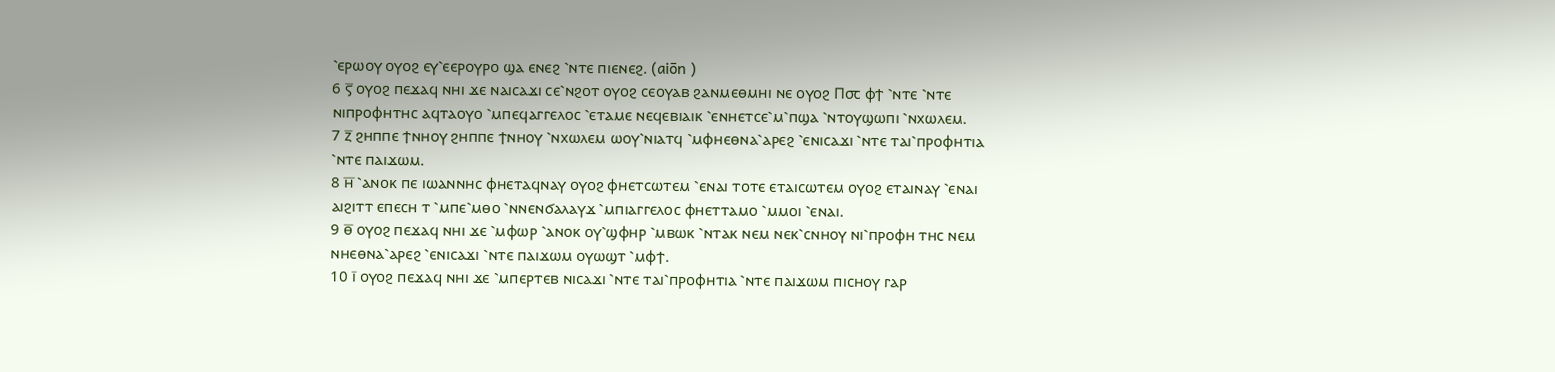⳿ⲉⲣⲱⲟⲩ ⲟⲩⲟϩ ⲉⲩ⳿ⲉⲉⲣⲟⲩⲣⲟ ϣⲁ ⲉⲛⲉϩ ⳿ⲛⲧⲉ ⲡⲓⲉⲛⲉϩ. (aiōn )
6 ⲋ̅ ⲟⲩⲟϩ ⲡⲉϫⲁϥ ⲛⲏⲓ ϫⲉ ⲛⲁⲓⲥⲁϫⲓ ⲥⲉ⳿ⲛϩⲟⲧ ⲟⲩⲟϩ ⲥⲉⲟⲩⲁⲃ ϩⲁⲛⲙⲉⲑⲙⲏⲓ ⲛⲉ ⲟⲩⲟϩ Ⲡ⳪ ⲫϯ ⳿ⲛⲧⲉ ⳿ⲛⲧⲉ ⲛⲓⲡⲣⲟⲫⲏⲧⲏⲥ ⲁϥⲧⲁⲟⲩⲟ ⳿ⲙⲡⲉϥⲁⲅⲅⲉⲗⲟⲥ ⳿ⲉⲧⲁⲙⲉ ⲛⲉϥⲉⲃⲓⲁⲓⲕ ⳿ⲉⲛⲏⲉⲧⲥⲉ⳿ⲙ⳿ⲡϣⲁ ⳿ⲛⲧⲟⲩϣⲱⲡⲓ ⳿ⲛⲭⲱⲗⲉⲙ.
7 ⲍ̅ ϩⲏⲡⲡⲉ ϯⲛⲏⲟⲩ ϩⲏⲡⲡⲉ ϯⲛⲏⲟⲩ ⳿ⲛⲭⲱⲗⲉⲙ ⲱⲟⲩ⳿ⲛⲓⲁⲧϥ ⳿ⲙⲫⲏⲉⲑⲛⲁ⳿ⲁⲣⲉϩ ⳿ⲉⲛⲓⲥⲁϫⲓ ⳿ⲛⲧⲉ ⲧⲁⲓ⳿ⲡⲣⲟⲫⲏⲧⲓⲁ ⳿ⲛⲧⲉ ⲡⲁⲓϫⲱⲙ.
8 ⲏ̅ ⳿ⲁⲛⲟⲕ ⲡⲉ ⲓⲱⲁⲛⲛⲏⲥ ⲫⲏⲉⲧⲁϥⲛⲁⲩ ⲟⲩⲟϩ ⲫⲏⲉⲧⲥⲱⲧⲉⲙ ⳿ⲉⲛⲁⲓ ⲧⲟⲧⲉ ⲉⲧⲁⲓⲥⲱⲧⲉⲙ ⲟⲩⲟϩ ⲉⲧⲁⲓⲛⲁⲩ ⳿ⲉⲛⲁⲓ ⲁⲓϩⲓⲧⲧ ⲉⲡⲉⲥⲏ ⲧ ⳿ⲙⲡⲉ⳿ⲙⲑⲟ ⳿ⲛⲛⲉⲛϭⲁⲗⲁⲩϫ ⳿ⲙⲡⲓⲁⲅⲅⲉⲗⲟⲥ ⲫⲏⲉⲧⲧⲁⲙⲟ ⳿ⲙⲙⲟⲓ ⳿ⲉⲛⲁⲓ.
9 ⲑ̅ ⲟⲩⲟϩ ⲡⲉϫⲁϥ ⲛⲏⲓ ϫⲉ ⳿ⲙⲫⲱⲣ ⳿ⲁⲛⲟⲕ ⲟⲩ⳿ϣⲫⲏⲣ ⳿ⲙⲃⲱⲕ ⳿ⲛⲧⲁⲕ ⲛⲉⲙ ⲛⲉⲕ⳿ⲥⲛⲏⲟⲩ ⲛⲓ⳿ⲡⲣⲟⲫⲏ ⲧⲏⲥ ⲛⲉⲙ ⲛⲏⲉⲑⲛⲁ⳿ⲁⲣⲉϩ ⳿ⲉⲛⲓⲥⲁϫⲓ ⳿ⲛⲧⲉ ⲡⲁⲓϫⲱⲙ ⲟⲩⲱϣⲧ ⳿ⲙⲫϯ.
10 ⲓ̅ ⲟⲩⲟϩ ⲡⲉϫⲁϥ ⲛⲏⲓ ϫⲉ ⳿ⲙⲡⲉⲣⲧⲉⲃ ⲛⲓⲥⲁϫⲓ ⳿ⲛⲧⲉ ⲧⲁⲓ⳿ⲡⲣⲟⲫⲏⲧⲓⲁ ⳿ⲛⲧⲉ ⲡⲁⲓϫⲱⲙ ⲡⲓⲥⲏⲟⲩ ⲅⲁⲣ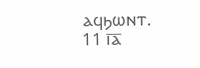ⲁϥϧⲱⲛⲧ.
11 ⲓ̅ⲁ̅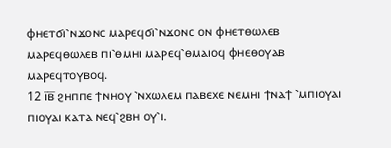ⲫⲏⲉⲧϭⲓ⳿ⲛϫⲟⲛⲥ ⲙⲁⲣⲉϥϭⲓ⳿ⲛϫⲟⲛⲥ ⲟⲛ ⲫⲏⲉⲧⲑⲱⲗⲉⲃ ⲙⲁⲣⲉϥⲑⲱⲗⲉⲃ ⲡⲓ⳿ⲑⲙⲏⲓ ⲙⲁⲣⲉϥ⳿ⲑⲙⲁⲓⲟϥ ⲫⲏⲉⲑⲟⲩⲁⲃ ⲙⲁⲣⲉϥⲧⲟⲩⲃⲟϥ.
12 ⲓ̅ⲃ̅ ϩⲏⲡⲡⲉ ϯⲛⲏⲟⲩ ⳿ⲛⲭⲱⲗⲉⲙ ⲡⲁⲃⲉⲭⲉ ⲛⲉⲙⲏⲓ ϯⲛⲁϯ ⳿ⲙⲡⲓⲟⲩⲁⲓ ⲡⲓⲟⲩⲁⲓ ⲕⲁⲧⲁ ⲛⲉϥ⳿ϩⲃⲏ ⲟⲩ⳿ⲓ.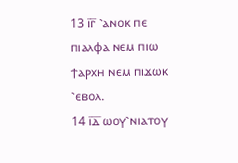13 ⲓ̅ⲅ̅ ⳿ⲁⲛⲟⲕ ⲡⲉ ⲡⲓⲁⲗⲫⲁ ⲛⲉⲙ ⲡⲓⲱ ϯⲁⲣⲭⲏ ⲛⲉⲙ ⲡⲓϫⲱⲕ ⳿ⲉⲃⲟⲗ.
14 ⲓ̅ⲇ̅ ⲱⲟⲩ⳿ⲛⲓⲁⲧⲟⲩ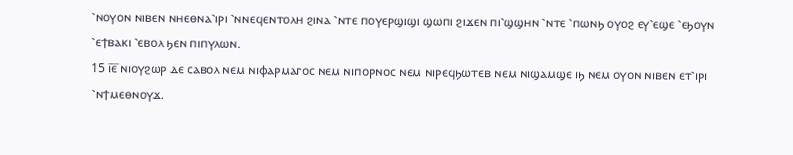⳿ⲛⲟⲩⲟⲛ ⲛⲓⲃⲉⲛ ⲛⲏⲉⲑⲛⲁ⳿ⲓⲣⲓ ⳿ⲛⲛⲉϥⲉⲛⲧⲟⲗⲏ ϩⲓⲛⲁ ⳿ⲛⲧⲉ ⲡⲟⲩⲉⲣϣⲓϣⲓ ϣⲱⲡⲓ ϩⲓϫⲉⲛ ⲡⲓ⳿ϣϣⲏⲛ ⳿ⲛⲧⲉ ⳿ⲡⲱⲛϧ ⲟⲩⲟϩ ⲉⲩ⳿ⲉϣⲉ ⳿ⲉϧⲟⲩⲛ ⳿ⲉϯⲃⲁⲕⲓ ⳿ⲉⲃⲟⲗ ϧⲉⲛ ⲡⲓⲡⲩⲗⲱⲛ.
15 ⲓ̅ⲉ̅ ⲛⲓⲟⲩϩⲱⲣ ⲇⲉ ⲥⲁⲃⲟⲗ ⲛⲉⲙ ⲛⲓⲫⲁⲣⲙⲁⲅⲟⲥ ⲛⲉⲙ ⲛⲓⲡⲟⲣⲛⲟⲥ ⲛⲉⲙ ⲛⲓⲣⲉϥϧⲱⲧⲉⲃ ⲛⲉⲙ ⲛⲓϣⲁⲙϣⲉ ⲓϧ ⲛⲉⲙ ⲟⲩⲟⲛ ⲛⲓⲃⲉⲛ ⲉⲧ⳿ⲓⲣⲓ ⳿ⲛϯⲙⲉⲑⲛⲟⲩϫ.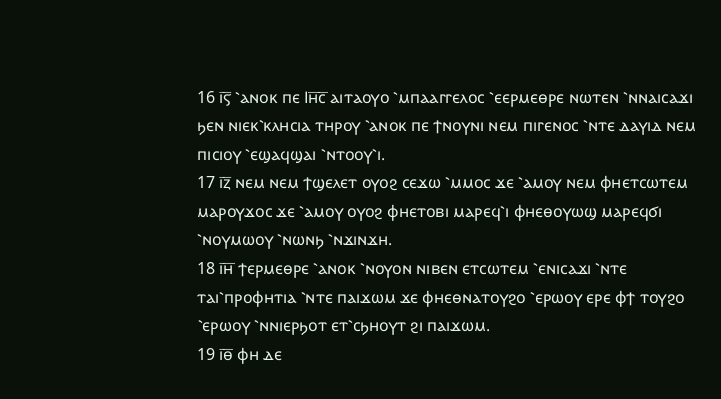16 ⲓ̅ⲋ̅ ⳿ⲁⲛⲟⲕ ⲡⲉ Ⲓⲏ̅ⲥ̅ ⲁⲓⲧⲁⲟⲩⲟ ⳿ⲙⲡⲁⲁⲅⲅⲉⲗⲟⲥ ⳿ⲉⲉⲣⲙⲉⲑⲣⲉ ⲛⲱⲧⲉⲛ ⳿ⲛⲛⲁⲓⲥⲁϫⲓ ϧⲉⲛ ⲛⲓⲉⲕ⳿ⲕⲗⲏⲥⲓⲁ ⲧⲏⲣⲟⲩ ⳿ⲁⲛⲟⲕ ⲡⲉ ϯⲛⲟⲩⲛⲓ ⲛⲉⲙ ⲡⲓⲅⲉⲛⲟⲥ ⳿ⲛⲧⲉ ⲇⲁⲩⲓⲇ ⲛⲉⲙ ⲡⲓⲥⲓⲟⲩ ⳿ⲉϣⲁϥϣⲁⲓ ⳿ⲛⲧⲟⲟⲩ⳿ⲓ.
17 ⲓ̅ⲍ̅ ⲛⲉⲙ ⲛⲉⲙ ϯϣⲉⲗⲉⲧ ⲟⲩⲟϩ ⲥⲉϫⲱ ⳿ⲙⲙⲟⲥ ϫⲉ ⳿ⲁⲙⲟⲩ ⲛⲉⲙ ⲫⲏⲉⲧⲥⲱⲧⲉⲙ ⲙⲁⲣⲟⲩϫⲟⲥ ϫⲉ ⳿ⲁⲙⲟⲩ ⲟⲩⲟϩ ⲫⲏⲉⲧⲟⲃⲓ ⲙⲁⲣⲉϥ⳿ⲓ ⲫⲏⲉⲑⲟⲩⲱϣ ⲙⲁⲣⲉϥϭⲓ ⳿ⲛⲟⲩⲙⲱⲟⲩ ⳿ⲛⲱⲛϧ ⳿ⲛϫⲓⲛϫⲏ.
18 ⲓ̅ⲏ̅ ϯⲉⲣⲙⲉⲑⲣⲉ ⳿ⲁⲛⲟⲕ ⳿ⲛⲟⲩⲟⲛ ⲛⲓⲃⲉⲛ ⲉⲧⲥⲱⲧⲉⲙ ⳿ⲉⲛⲓⲥⲁϫⲓ ⳿ⲛⲧⲉ ⲧⲁⲓ⳿ⲡⲣⲟⲫⲏⲧⲓⲁ ⳿ⲛⲧⲉ ⲡⲁⲓϫⲱⲙ ϫⲉ ⲫⲏⲉⲑⲛⲁⲧⲟⲩϩⲟ ⳿ⲉⲣⲱⲟⲩ ⲉⲣⲉ ⲫϯ ⲧⲟⲩϩⲟ ⳿ⲉⲣⲱⲟⲩ ⳿ⲛⲛⲓⲉⲣϧⲟⲧ ⲉⲧ⳿ⲥϧⲏⲟⲩⲧ ϩⲓ ⲡⲁⲓϫⲱⲙ.
19 ⲓ̅ⲑ̅ ⲫⲏ ⲇⲉ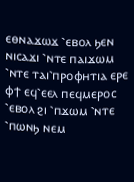ⲉⲑⲛⲁϫⲱϫ ⳿ⲉⲃⲟⲗ ϧⲉⲛ ⲛⲓⲥⲁϫⲓ ⳿ⲛⲧⲉ ⲡⲁⲓϫⲱⲙ ⳿ⲛⲧⲉ ⲧⲁⲓ⳿ⲡⲣⲟⲫⲏⲧⲓⲁ ⲉⲣⲉ ⲫϯ ⲉϥ⳿ⲉⲉⲗ ⲡⲉϥⲙⲉⲣⲟⲥ ⳿ⲉⲃⲟⲗ ϩⲓ ⳿ⲡϫⲱⲙ ⳿ⲛⲧⲉ ⳿ⲡⲱⲛϧ ⲛⲉⲙ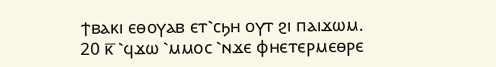ϯⲃⲁⲕⲓ ⲉⲑⲟⲩⲁⲃ ⲉⲧ⳿ⲥϧⲏ ⲟⲩⲧ ϩⲓ ⲡⲁⲓϫⲱⲙ.
20 ⲕ̅ ⳿ϥϫⲱ ⳿ⲙⲙⲟⲥ ⳿ⲛϫⲉ ⲫⲏⲉⲧⲉⲣⲙⲉⲑⲣⲉ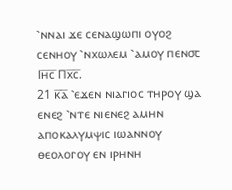⳿ⲛⲛⲁⲓ ϫⲉ ⲥⲉⲛⲁϣⲱⲡⲓ ⲟⲩⲟϩ ⲥⲉⲛⲏⲟⲩ ⳿ⲛⲭⲱⲗⲉⲙ ⳿ⲁⲙⲟⲩ ⲡⲉⲛ⳪ Ⲓⲏ̅ⲥ̅ Ⲡⲭ̅ⲥ̅.
21 ⲕ̅ⲁ̅ ⳿ⲉϫⲉⲛ ⲛⲓⲁⲅⲓⲟⲥ ⲧⲏⲣⲟⲩ ϣⲁ ⲉⲛⲉϩ ⳿ⲛⲧⲉ ⲛⲓⲉⲛⲉϩ ⲁⲙⲏⲛ ⲁⲡⲟⲕⲁⲗⲩⲙⲯⲓⲥ ⲓⲱⲁⲛⲛⲟⲩ ⲑⲉⲟⲗⲟⲅⲟⲩ ⲉⲛ ⲓⲣⲏⲛⲏ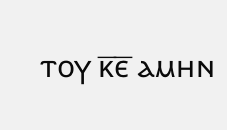ⲧⲟⲩ ⲕ̅ⲉ̅ ⲁⲙⲏⲛ